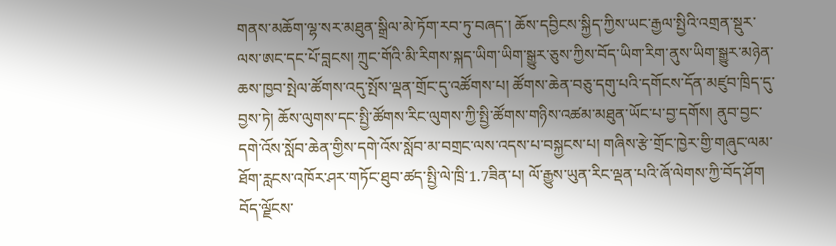གནས་མཆོག་ལྷ་སར་མཐུན་སྒྲིལ་མེ་ཏོག་རབ་ཏུ་བཞད་། ཆོས་དབྱིངས་སྐྱིད་ཀྱིས་ཡང་རྒྱལ་སྤྱིའི་འགྲན་སྡུར་ལས་ཨང་དང་པོ་བླངས། ཀྲུང་གོའི་མི་རིགས་སྐད་ཡིག་ཡིག་སྒྱུར་ཅུས་ཀྱིས་བོད་ཡིག་རིག་ནུས་ཡིག་སྒྱུར་མཉེན་ཆས་ཁྱབ་སྤེལ་ཚོགས་འདུ་སྤོས་ལྡན་གྲོང་དུ་འཚོགས་པ། ཚོགས་ཆེན་བཅུ་དགུ་པའི་དགོངས་དོན་མཛུབ་ཁྲིད་དུ་བྱས་ཏེ། ཆོས་ལུགས་དང་སྤྱི་ཚོགས་རིང་ལུགས་ཀྱི་སྤྱི་ཚོགས་གཉིས་འཚམ་མཐུན་ཡོང་པ་བྱ་དགོས། ནུབ་བྱང་དགེ་འོས་སློབ་ཆེན་གྱིས་དགེ་འོས་སློབ་མ་བགྲང་ལས་འདས་པ་བསྐྱངས་པ། གཞིས་རྩེ་གྲོང་ཁྱེར་གྱི་གཞུང་ལམ་ཐོག་རླངས་འཁོར་ཤར་གཏོང་ཐུབ་ཚད་སྤྱི་ལེ་ཁྲི་1.7ཟིན་པ། ལོ་རྒྱུས་ཡུན་རིང་ལྡན་པའི་ཞོ་ལེགས་ཀྱི་བོད་ཤོག བོད་ལྗོངས་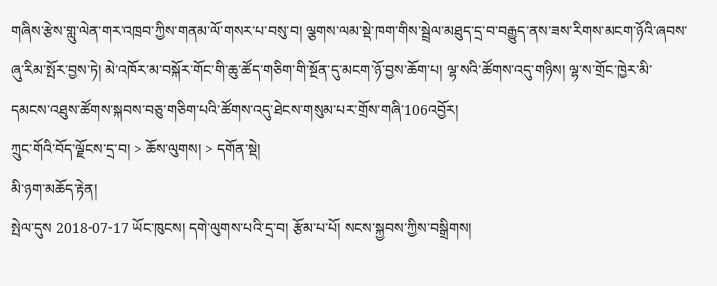གཞིས་རྩེས་གླུ་ལེན་གར་འཁྲབ་ཀྱིས་གནམ་ལོ་གསར་པ་བསུ་བ། ལྕགས་ལམ་སྡེ་ཁག་གིས་སྦྲེལ་མཐུད་དྲ་བ་བརྒྱུད་ནས་ཟས་རིགས་མངག་ཉོའི་ཞབས་ཞུ་རིམ་སྤོར་བྱས་ཏེ། མེ་འཁོར་མ་བསྐོར་གོང་གི་ཆུ་ཚོད་གཅིག་གི་སྔོན་དུ་མངག་ཉོ་བྱས་ཆོག་པ། ལྷ་སའི་ཚོགས་འདུ་གཉིས། ལྷ་ས་གྲོང་ཁྱེར་མི་དམངས་འཐུས་ཚོགས་སྐབས་བཅུ་གཅིག་པའི་ཚོགས་འདུ་ཐེངས་གསུམ་པར་གྲོས་གཞི་106འབྱོར།
ཀྲུང་གོའི་བོད་ལྗོངས་དྲ་བ། > ཆོས་ལུགས། > དགོན་སྡེ།
མི་ཉག་མཆོད་རྟེན།
སྤེལ་དུས 2018-07-17 ཡོང་ཁུངས། དགེ་ལུགས་པའི་དྲ་བ། རྩོམ་པ་པོ། སངས་སྐྱབས་ཀྱིས་བསྒྲིགས།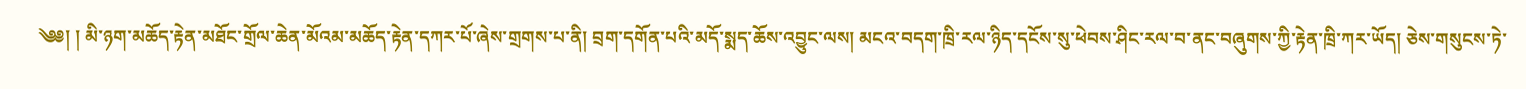༄༅། ། མི་ཉག་མཆོད་རྟེན་མཐོང་གྲོལ་ཆེན་མོའམ་མཆོད་རྟེན་དཀར་པོ་ཞེས་གྲགས་པ་ནི། བྲག་དགོན་པའི་མདོ་སྨད་ཆོས་འབྱུང་ལས། མངའ་བདག་ཁྲི་རལ་ཉིད་དངོས་སུ་ཕེབས་ཤིང་རལ་བ་ནང་བཞུགས་ཀྱི་རྟེན་ཁྲི་ཀར་ཡོད། ཅེས་གསུངས་ཏེ་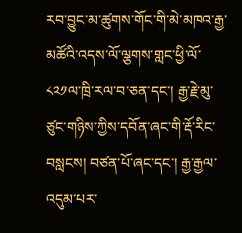རབ་བྱུང་མ་ཚུགས་གོང་གི་མེ་མཁའ་རྒྱ་མཚོའི་འདས་ལོ་ལྕགས་གླང་ཕྱི་ལོ་༨༢༡ལ་ཁྲི་རལ་བ་ཅན་དང་། རྒྱ་རྗེ་མུ་ཙུང་གཉིས་ཀྱིས་དབོན་ཞང་གི་རྡོ་རིང་བསླངས། བཙན་པོ་ཞང་དང་། རྒྱ་རྒྱལ་འདུམ་པར་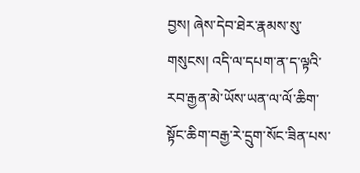བྱས། ཞེས་དེབ་ཐེར་རྣམས་སུ་གསུངས། འདི་ལ་དཔག་ན་ད་ལྟའི་རབ་རྒྱན་མེ་ཡོས་ཡན་ལ་ལོ་ཆིག་སྟོང་ཆིག་བརྒྱ་རེ་དྲུག་སོང་ཟིན་པས་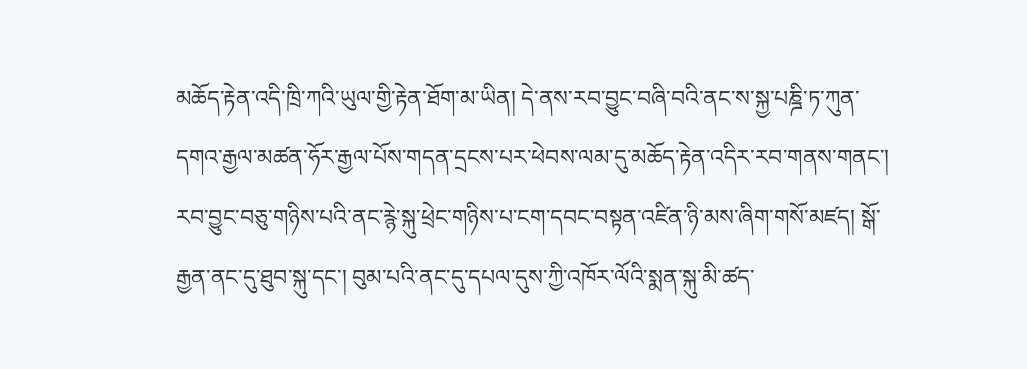མཆོད་རྟེན་འདི་ཁྲི་ཀའི་ཡུལ་གྱི་རྟེན་ཐོག་མ་ཡིན། དེ་ནས་རབ་བྱུང་བཞི་བའི་ནང་ས་སྐྱ་པཎྜི་ཏ་ཀུན་དགའ་རྒྱལ་མཚན་ཧོར་རྒྱལ་པོས་གདན་དྲངས་པར་ཕེབས་ལམ་དུ་མཆོད་རྟེན་འདིར་རབ་གནས་གནང་། རབ་བྱུང་བཅུ་གཉིས་པའི་ནང་རྙེ་སྐུ་ཕྲེང་གཉིས་པ་ངག་དབང་བསྟན་འཛིན་ཉི་མས་ཞིག་གསོ་མཛད། སྒོ་རྒྱན་ནང་དུ་ཐུབ་སྐུ་དང་། བུམ་པའི་ནང་དུ་དཔལ་དུས་ཀྱི་འཁོར་ལོའི་སྨན་སྐུ་མི་ཚད་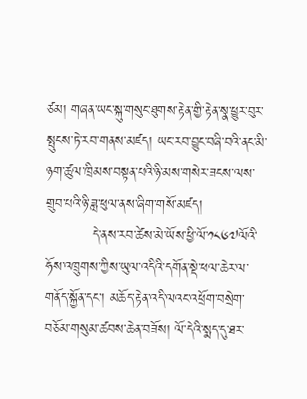ཙམ། གཞན་ཡང་སྐུ་གསུང་ཐུགས་རྟེན་གྱི་རྟེན་སྣ་ཕྱུར་བུར་སྤུངས་ཏེ་རབ་གནས་མཛད། ཡང་རབ་བྱུང་བཞི་བའི་ནང་མི་ཉག་ཚུལ་ཁྲིམས་བསྟན་པའི་ཉི་མས་གསེར་ཟངས་ལས་གྲུབ་པའི་ཉི་ཟླ་ཕུལ་ནས་ཞིག་གསོ་མཛད།
          དེ་ནས་རབ་ཚེས་མེ་ཡོས་ཕྱི་ལོ་༡༨༦༧ལོའི་ཧོས་འཁྲུགས་ཀྱིས་ཡུལ་འདིའི་དགོན་སྡེ་ཕལ་ཆེར་ལ་གནོད་སྐྱོན་དང་། མཆོད་རྟེན་འདི་ལའང་འཕྲོག་བསྲེག་བཅོམ་གསུམ་ཚབས་ཆེན་བཟོས། ལོ་དེའི་སྨད་དུ་ཐར་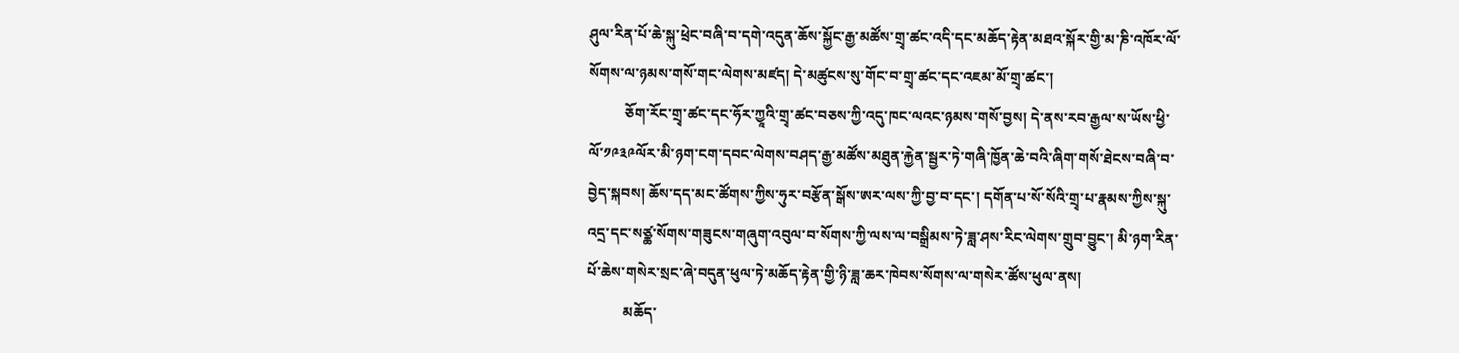ཤུལ་རིན་པོ་ཆེ་སྐུ་ཕྲེང་བཞི་བ་དགེ་འདུན་ཆོས་སྐྱོང་རྒྱ་མཚོས་གྲྭ་ཚང་འདི་དང་མཆོད་རྟེན་མཐའ་སྐོར་གྱི་མ་ཎི་འཁོར་ལོ་སོགས་ལ་ཉམས་གསོ་གང་ལེགས་མཛད། དེ་མཚུངས་སུ་གོང་བ་གྲྭ་ཚང་དང་འཇམ་མོ་གྲྭ་ཚང་།
          ཅོག་རོང་གྲྭ་ཚང་དང་ཧོར་ཀྱཱའི་གྲྭ་ཚང་བཅས་ཀྱི་འདུ་ཁང་ལའང་ཉམས་གསོ་བྱས། དེ་ནས་རབ་རྒྱལ་ས་ཡོས་ཕྱི་ལོ་༡༩༣༩ལོར་མི་ཉག་ངག་དབང་ལེགས་བཤད་རྒྱ་མཚོས་མཐུན་རྐྱེན་སྦྱར་ཏེ་གཞི་ཁྱོན་ཆེ་བའི་ཞིག་གསོ་ཐེངས་བཞི་བ་བྱེད་སྐབས། ཆོས་དད་མང་ཚོགས་ཀྱིས་ཧུར་བརྩོན་སྒོས་ཨར་ལས་ཀྱི་བྱ་བ་དང་། དགོན་པ་སོ་སོའི་གྲྭ་པ་རྣམས་ཀྱིས་སྐུ་འདྲ་དང་སཙྪ་སོགས་གཟུངས་གཞུག་འབུལ་བ་སོགས་ཀྱི་ལས་ལ་བསྒྲིམས་ཏེ་ཟླ་ཤས་རིང་ལེགས་གྲུབ་བྱུང་། མི་ཉག་རིན་པོ་ཆེས་གསེར་སྲང་ཞེ་བདུན་ཕུལ་ཏེ་མཆོད་རྟེན་གྱི་ཉི་ཟླ་ཆར་ཁེབས་སོགས་ལ་གསེར་ཚོས་ཕུལ་ནས།
          མཆོད་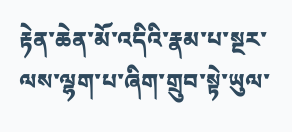རྟེན་ཆེན་མོ་འདིའི་རྣམ་པ་སྔར་ལས་ལྷག་པ་ཞིག་གྲུབ་སྟེ་ཡུལ་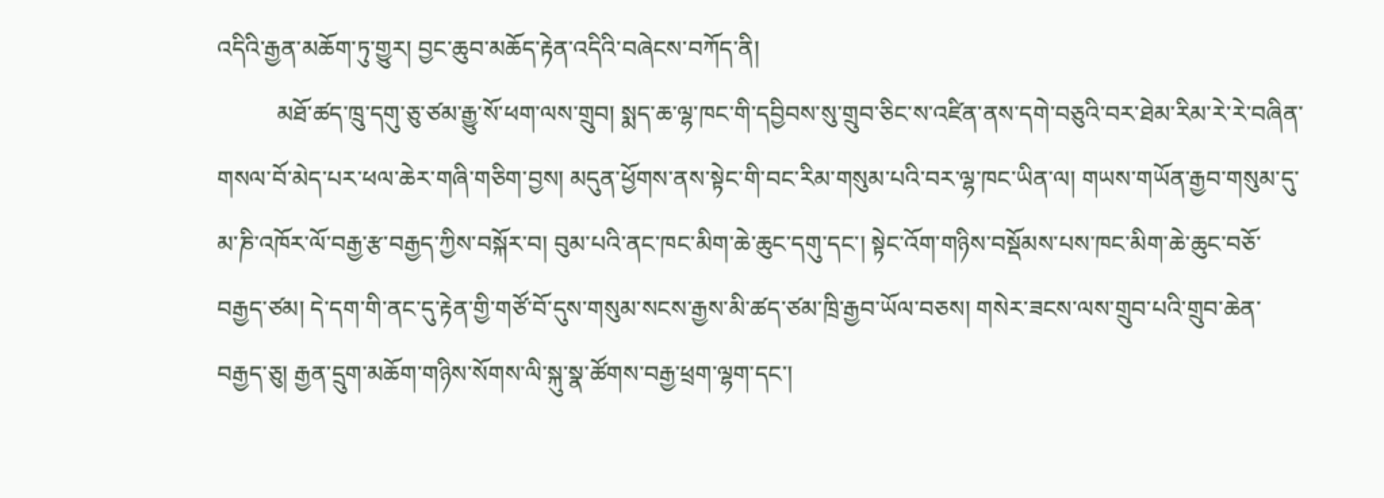འདིའི་རྒྱན་མཆོག་ཏུ་གྱུར། བྱང་ཆུབ་མཆོད་རྟེན་འདིའི་བཞེངས་བཀོད་ནི།
          མཐོ་ཚད་ཁྲུ་དགུ་ཅུ་ཙམ་རྒྱུ་སོ་ཕག་ལས་གྲུབ། སྨད་ཆ་ལྷ་ཁང་གི་དབྱིབས་སུ་གྲུབ་ཅིང་ས་འཛིན་ནས་དགེ་བཅུའི་བར་ཐེམ་རིམ་རེ་རེ་བཞིན་གསལ་བོ་མེད་པར་ཕལ་ཆེར་གཞི་གཅིག་བྱས། མདུན་ཕྱོགས་ནས་སྟེང་གི་བང་རིམ་གསུམ་པའི་བར་ལྷ་ཁང་ཡིན་ལ། གཡས་གཡོན་རྒྱབ་གསུམ་དུ་མ་ཎི་འཁོར་ལོ་བརྒྱ་རྩ་བརྒྱད་ཀྱིས་བསྐོར་བ། བུམ་པའི་ནང་ཁང་མིག་ཆེ་ཆུང་དགུ་དང་། སྟེང་འོག་གཉིས་བསྡོམས་པས་ཁང་མིག་ཆེ་ཆུང་བཅོ་བརྒྱད་ཙམ། དེ་དག་གི་ནང་དུ་རྟེན་གྱི་གཙོ་བོ་དུས་གསུམ་སངས་རྒྱས་མི་ཚད་ཙམ་ཁྲི་རྒྱབ་ཡོལ་བཅས། གསེར་ཟངས་ལས་གྲུབ་པའི་གྲུབ་ཆེན་བརྒྱད་ཅུ། རྒྱན་དྲུག་མཆོག་གཉིས་སོགས་ལི་སྐུ་སྣ་ཚོགས་བརྒྱ་ཕྲག་ལྷག་དང་།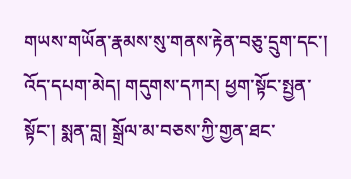གཡས་གཡོན་རྣམས་སུ་གནས་རྟེན་བཅུ་དྲུག་དང་། འོད་དཔག་མེད། གདུགས་དཀར། ཕྱག་སྟོང་སྤྱན་སྟོང་། སྨན་བླ། སྒྲོལ་མ་བཅས་ཀྱི་གྱན་ཐང་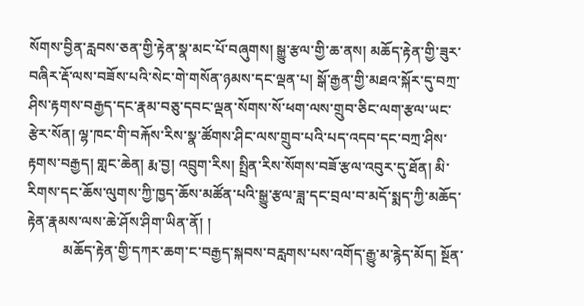སོགས་བྱིན་རླབས་ཅན་གྱི་རྟེན་སྣ་མང་པོ་བཞུགས། སྒྱུ་རྩལ་གྱི་ཆ་ནས། མཆོད་རྟེན་གྱི་ཟུར་བཞིར་རྡོ་ལས་བཟོས་པའི་སེང་གེ་གསོན་ཉམས་དང་ལྡན་པ། སྒོ་རྒྱན་གྱི་མཐའ་སྐོར་དུ་བཀྲ་ཤིས་རྟགས་བརྒྱད་དང་རྣམ་བཅུ་དབང་ལྡན་སོགས་སོ་ཕག་ལས་གྲུབ་ཅིང་ལག་རྩལ་ཡང་རྩེར་སོན། ལྷ་ཁང་གི་བརྐོས་རིས་སྣ་ཚོགས་ཤིང་ལས་གྲུབ་པའི་པད་འདབ་དང་བཀྲ་ཤིས་རྟགས་བརྒྱད། གླང་ཆེན། རྨ་བྱ། འབྲུག་རིས། སྤྲིན་རིས་སོགས་བཟོ་རྩལ་འབུར་དུ་ཐོན། མི་རིགས་དང་ཆོས་ལུགས་ཀྱི་ཁྱད་ཆོས་མཚོན་པའི་སྒྱུ་རྩལ་ཟླ་དང་བྲལ་བ་མདོ་སྨད་ཀྱི་མཆོད་རྟེན་རྣམས་ལས་ཆེ་ཤོས་ཤིག་ཡིན་ནོ། །
          མཆོད་རྟེན་གྱི་དཀར་ཆག་ང་བརྒྱད་སྐབས་བརླགས་པས་འགོད་རྒྱུ་མ་རྙེད་མོད། སྔོན་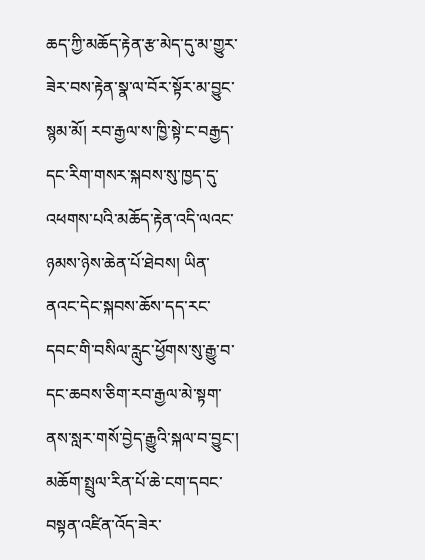ཆད་ཀྱི་མཆོད་རྟེན་རྩ་མེད་དུ་མ་གྱུར་ཟེར་བས་རྟེན་སྣ་ལ་བོར་སྟོར་མ་བྱུང་སྙམ་མོ། རབ་རྒྱལ་ས་ཁྱི་སྟེ་ང་བརྒྱད་དང་རིག་གསར་སྐབས་སུ་ཁྱད་དུ་འཕགས་པའི་མཆོད་རྟེན་འདི་ལའང་ཉམས་ཉེས་ཆེན་པོ་ཐེབས། ཡིན་ནའང་དེང་སྐབས་ཆོས་དད་རང་དབང་གི་བསིལ་རླུང་ཕྱོགས་སུ་རྒྱུ་བ་དང་ཆབས་ཅིག་རབ་རྒྱལ་མེ་སྟག་ནས་སླར་གསོ་བྱེད་རྒྱུའི་སྐལ་བ་བྱུང་། མཆོག་སྤྲུལ་རིན་པོ་ཆེ་ངག་དབང་བསྟན་འཛིན་འོད་ཟེར་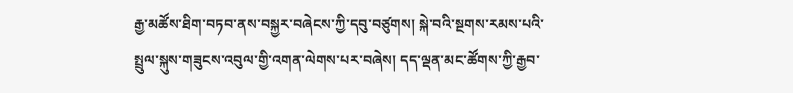རྒྱ་མཚོས་ཐིག་བཏབ་ནས་བསྐྱར་བཞེངས་ཀྱི་དབུ་བཙུགས། སྐེ་བའི་སྔགས་རམས་པའི་སྤྲུལ་སྐུས་གཟུངས་འབུལ་གྱི་འགན་ལེགས་པར་བཞེས། དད་ལྡན་མང་ཚོགས་ཀྱི་རྒྱབ་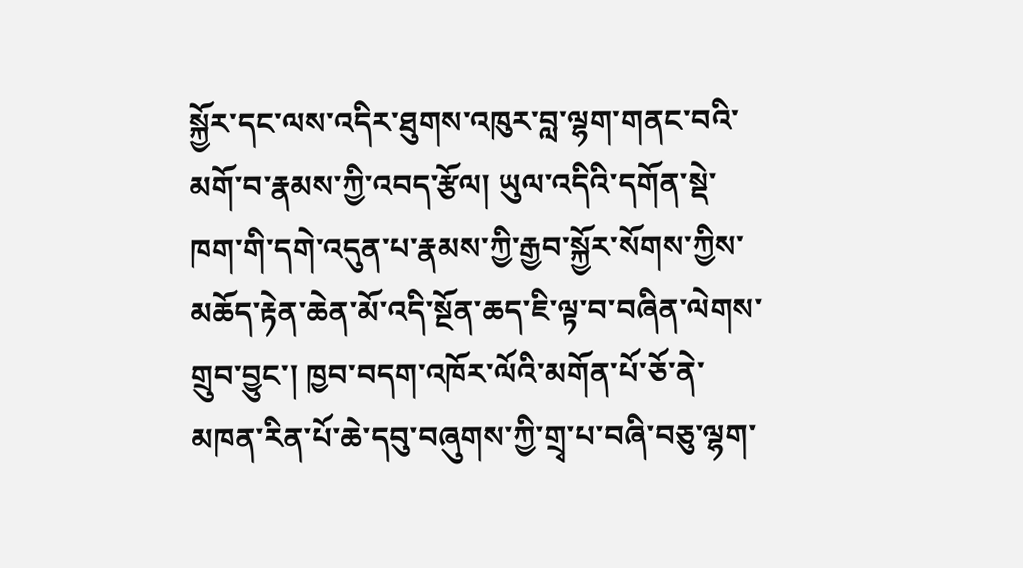སྐྱོར་དང་ལས་འདིར་ཐུགས་འཁུར་བླ་ལྷག་གནང་བའི་མགོ་བ་རྣམས་ཀྱི་འབད་རྩོལ། ཡུལ་འདིའི་དགོན་སྡེ་ཁག་གི་དགེ་འདུན་པ་རྣམས་ཀྱི་རྒྱབ་སྐྱོར་སོགས་ཀྱིས་མཆོད་རྟེན་ཆེན་མོ་འདི་སྔོན་ཆད་ཇི་ལྟ་བ་བཞིན་ལེགས་གྲུབ་བྱུང་། ཁྱབ་བདག་འཁོར་ལོའི་མགོན་པོ་ཅོ་ནེ་མཁན་རིན་པོ་ཆེ་དབུ་བཞུགས་ཀྱི་གྲྭ་པ་བཞི་བཅུ་ལྷག་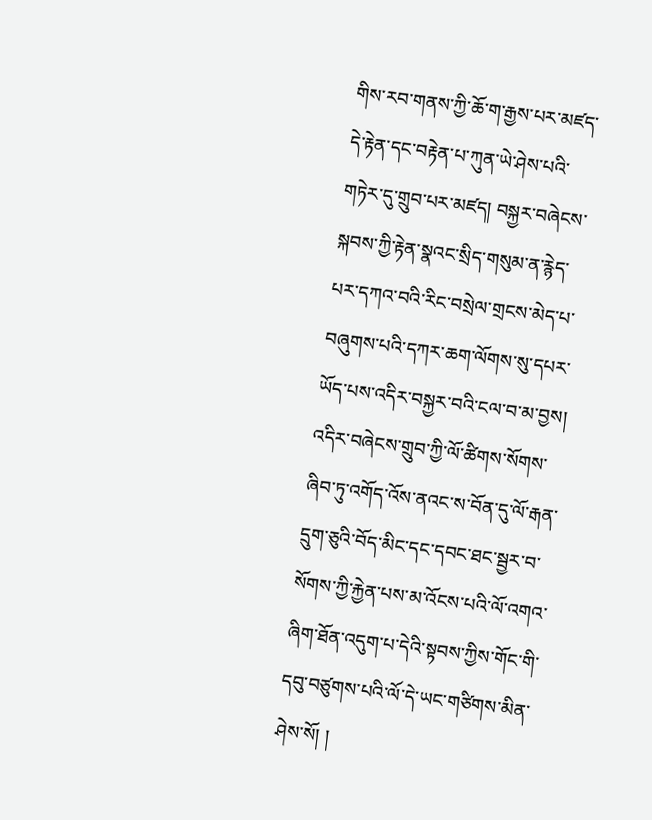གིས་རབ་གནས་ཀྱི་ཆོ་ག་རྒྱས་པར་མཛད་དེ་རྟེན་དང་བརྟེན་པ་ཀུན་ཡེ་ཤེས་པའི་གཏེར་དུ་གྲུབ་པར་མཛད། བསྐྱར་བཞེངས་སྐབས་ཀྱི་རྟེན་སྣའང་སྲིད་གསུམ་ན་རྙེད་པར་དཀའ་བའི་རིང་བསྲེལ་གྲངས་མེད་པ་བཞུགས་པའི་དཀར་ཆག་ལོགས་སུ་དཔར་ཡོད་པས་འདིར་བསྐྱར་བའི་ངལ་བ་མ་བྱས། འདིར་བཞེངས་གྲུབ་ཀྱི་ལོ་ཚིགས་སོགས་ཞིབ་ཏུ་འགོད་འོས་ནའང་ས་བོན་དུ་ལོ་རྒན་དྲུག་ཅུའི་བོད་མིང་དང་དབང་ཐང་སྦྱར་བ་སོགས་ཀྱི་རྐྱེན་པས་མ་འོངས་པའི་ལོ་འགའ་ཞིག་ཐོན་འདུག་པ་དེའི་སྟབས་ཀྱིས་གོང་གི་དབུ་བཙུགས་པའི་ལོ་དེ་ཡང་གཙིགས་མིན་ཤེས་སོ། །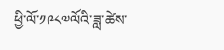ཕྱི་ལོ་༡༩༨༧ལོའི་ཟླ་ཚེས་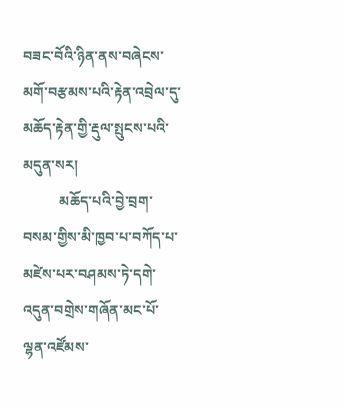བཟང་བོའི་ཉིན་ནས་བཞེངས་མགོ་བརྩམས་པའི་རྟེན་འབྲེལ་དུ་མཆོད་རྟེན་གྱི་རྡུལ་སྤུངས་པའི་མདུན་སར།
          མཆོད་པའི་བྱེ་བྲག་བསམ་གྱིས་མི་ཁྱབ་པ་བཀོད་པ་མཛེས་པར་བཤམས་ཏེ་དགེ་འདུན་བགྲེས་གཞོན་མང་པོ་ལྷན་འཛོམས་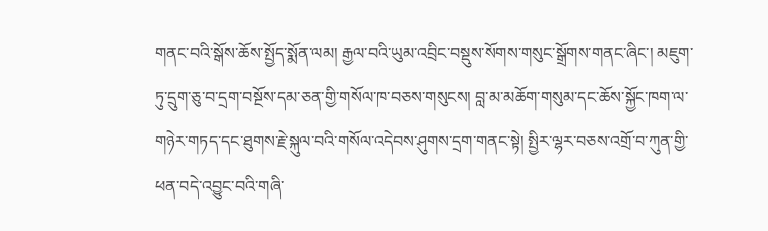གནང་བའི་སྒོས་ཆོས་སྤྱོད་སྨོན་ལམ། རྒྱལ་བའི་ཡུམ་འབྲིང་བསྡུས་སོགས་གསུང་སྒྲོགས་གནང་ཞིང་། མཇུག་ཏུ་དྲུག་ཅུ་བ་དྲག་བསྔོས་དམ་ཅན་གྱི་གསོལ་ཁ་བཅས་གསུངས། བླ་མ་མཆོག་གསུམ་དང་ཆོས་སྐྱོང་ཁག་ལ་གཉེར་གཏད་དང་ཐུགས་རྗེ་སྐུལ་བའི་གསོལ་འདེབས་ཤུགས་དྲག་གནང་སྟེ། སྤྱིར་ལྷར་བཅས་འགྲོ་བ་ཀུན་གྱི་ཕན་བདེ་འབྱུང་བའི་གཞི་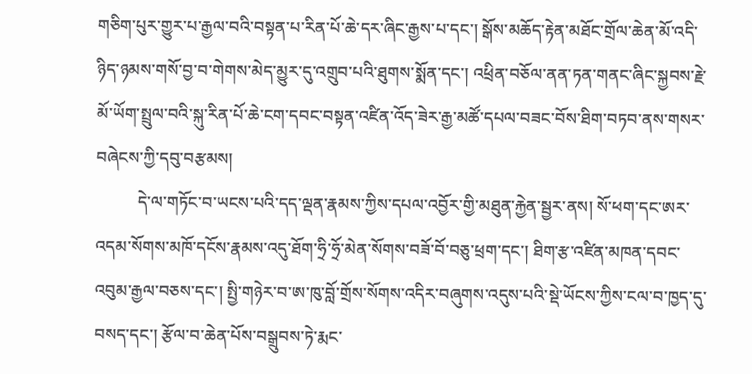གཅིག་པུར་གྱུར་པ་རྒྱལ་བའི་བསྟན་པ་རིན་པོ་ཆེ་དར་ཞིང་རྒྱས་པ་དང་། སྒོས་མཆོད་རྟེན་མཐོང་གྲོལ་ཆེན་མོ་འདི་ཉིད་ཉམས་གསོ་བྱ་བ་གེགས་མེད་མྱུར་དུ་འགྲུབ་པའི་ཐུགས་སྨོན་དང་། འཕྲིན་བཅོལ་ནན་ཏན་གནང་ཞིང་སྐྱབས་རྗེ་མོ་ཡོག་སྤྲུལ་བའི་སྐུ་རིན་པོ་ཆེ་ངག་དབང་བསྟན་འཛིན་འོད་ཟེར་རྒྱ་མཚོ་དཔལ་བཟང་བོས་ཐིག་བཏབ་ནས་གསར་བཞེངས་ཀྱི་དབུ་བརྩམས།
          དེ་ལ་གཏོང་བ་ཡངས་པའི་དད་ལྡན་རྣམས་ཀྱིས་དཔལ་འབྱོར་གྱི་མཐུན་རྐྱེན་སྦྱར་ནས། སོ་ཕག་དང་ཨར་འདམ་སོགས་མཁོ་དངོས་རྣམས་འདུ་ཐོག་ཧྲི་ཧྲོ་མེན་སོགས་བཟོ་བོ་བཅུ་ཕྲག་དང་། ཐིག་རྩ་འཛིན་མཁན་དབང་འབུམ་རྒྱལ་བཅས་དང་། སྤྱི་གཉེར་བ་ཨ་ཁུ་བློ་གྲོས་སོགས་འདིར་བཞུགས་འདུས་པའི་སྡེ་ཡོངས་ཀྱིས་ངལ་བ་ཁྱད་དུ་བསད་དང་། རྩོལ་བ་ཆེན་པོས་བསྒྲུབས་ཏེ་རྨང་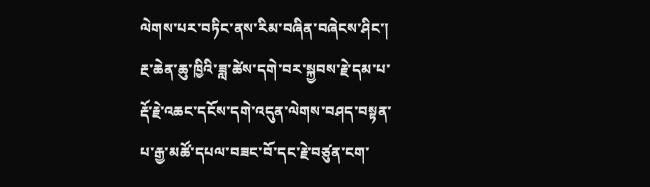ལེགས་པར་བཏིང་ནས་རིམ་བཞིན་བཞེངས་ཤིང་། རྔ་ཆེན་ཆུ་ཁྱིའི་ཟླ་ཚེས་དགེ་བར་སྐྱབས་རྗེ་དམ་པ་རྡོ་རྗེ་འཆང་དངོས་དགེ་འདུན་ལེགས་བཤད་བསྟན་པ་རྒྱ་མཚོ་དཔལ་བཟང་བོ་དང་རྗེ་བཙུན་ངག་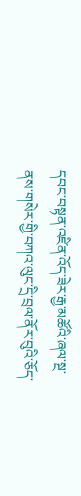དབང་བསྟན་འཛིན་འོད་ཟེར་རྒྱ་མཚོའི་ཞལ་སྔ་ནས་གསེར་གྱི་བཀའ་ལུང་དྲི་བྲལ་ནོར་བུའི་ཅོད་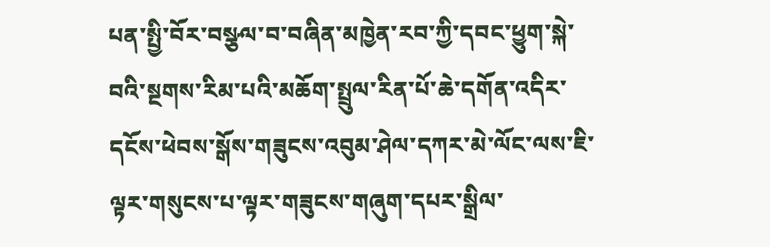པན་སྤྱི་བོར་བསྩལ་བ་བཞིན་མཁྱེན་རབ་ཀྱི་དབང་ཕྱུག་སྐེ་བའི་སྔགས་རིམ་པའི་མཆོག་སྤྲུལ་རིན་པོ་ཆེ་དགོན་འདིར་དངོས་ཕེབས་སྒོས་གཟུངས་འབུམ་ཤེལ་དཀར་མེ་ལོང་ལས་ཇི་ལྟར་གསུངས་པ་ལྟར་གཟུངས་གཞུག་དཔར་སྒྲིལ་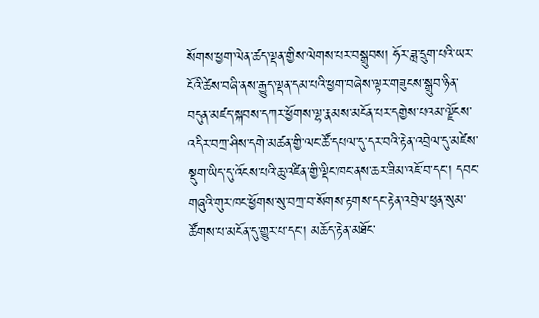སོགས་ཕྱག་ལེན་ཚད་ལྡན་གྱིས་ལེགས་པར་བསྒྲུབས། ཧོར་ཟླ་དྲུག་པའི་ཡར་ངོའི་ཚེས་བཞི་ནས་རྒྱུད་ལྡན་དམ་པའི་ཕྱག་བཞེས་ལྟར་གཟུངས་སྒྲུབ་ཉིན་བདུན་མཛད་སྐབས་དཀར་ཕྱོགས་ལྷ་རྣམས་མངོན་པར་དགྱེས་པའམ་ལྗོངས་འདིར་བཀྲ་ཤིས་དགེ་མཚན་གྱི་ལང་ཚོ་དཔལ་དུ་དར་བའི་རྟེན་འབྲེལ་དུ་མཛེས་སྡུག་ཡིད་དུ་འོངས་པའི་ཆུ་འཛིན་གྱི་ལྡིང་ཁང་ནས་ཆར་ཟིམ་འཇོ་བ་དང་། དབང་གཞུའི་གུར་ཁང་ཕྱོགས་སུ་བཀྲ་བ་སོགས་རྟགས་དང་རྟེན་འབྲེལ་ཕུན་སུམ་ཚོགས་པ་མངོན་དུ་གྱུར་པ་དང་། མཆོད་རྟེན་མཐོང་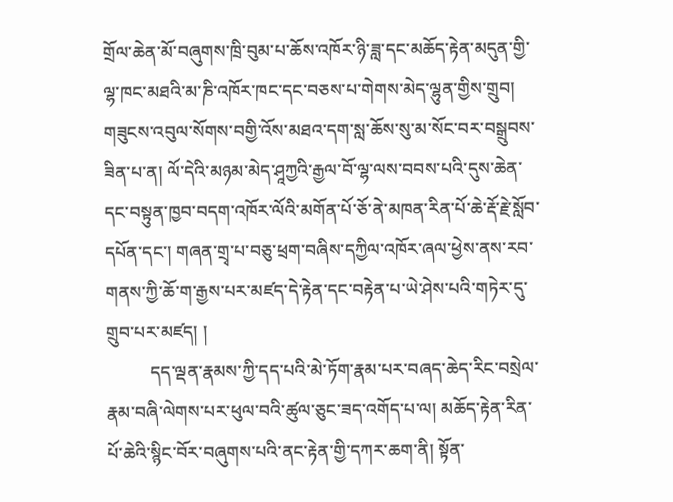གྲོལ་ཆེན་མོ་བཞུགས་ཁྲི་བུམ་པ་ཆོས་འཁོར་ཉི་ཟླ་དང་མཆོད་རྟེན་མདུན་གྱི་ལྷ་ཁང་མཐའི་མ་ཎི་འཁོར་ཁང་དང་བཅས་པ་གེགས་མེད་ལྷུན་གྱིས་གྲུབ། གཟུངས་འབུལ་སོགས་བགྱི་འོས་མཐའ་དག་སླ་ཆོས་སུ་མ་སོང་བར་བསྒྲུབས་ཟིན་པ་ན། ལོ་དེའི་མཉམ་མེད་ཤཱཀྱའི་རྒྱལ་བོ་ལྷ་ལས་བབས་པའི་དུས་ཆེན་དང་བསྟུན་ཁྱབ་བདག་འཁོར་ལོའི་མགོན་པོ་ཅོ་ནེ་མཁན་རིན་པོ་ཆེ་རྡོ་རྗེ་སློབ་དཔོན་དང་། གཞན་གྲྭ་པ་བཅུ་ཕྲག་བཞིས་དཀྱིལ་འཁོར་ཞལ་ཕྱེས་ནས་རབ་གནས་ཀྱི་ཆོ་ག་རྒྱས་པར་མཛད་དེ་རྟེན་དང་བརྟེན་པ་ཡེ་ཤེས་པའི་གཏེར་དུ་གྲུབ་པར་མཛད། །
          དད་ལྡན་རྣམས་ཀྱི་དད་པའི་མེ་ཏོག་རྣམ་པར་བཞད་ཆེད་རིང་བསྲེལ་རྣམ་བཞི་ལེགས་པར་ཕུལ་བའི་ཚུལ་ཅུང་ཟད་འགོད་པ་ལ། མཆོད་རྟེན་རིན་པོ་ཆེའི་སྙིང་བོར་བཞུགས་པའི་ནང་རྟེན་གྱི་དཀར་ཆག་ནི། སྟོན་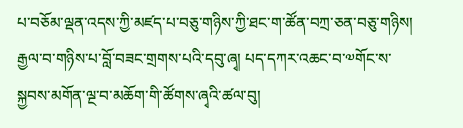པ་བཅོམ་ལྡན་འདས་ཀྱི་མཛད་པ་བཅུ་གཉིས་ཀྱི་ཐང་ག་ཚོན་བཀྲ་ཅན་བཅུ་གཉིས། རྒྱལ་བ་གཉིས་པ་བློ་བཟང་གྲགས་པའི་དབུ་ཞྭ། པད་དཀར་འཆང་བ་༧གོང་ས་སྐྱབས་མགོན་ལྔ་བ་མཆོག་གི་ཚོགས་ཞྭའི་ཚལ་བུ།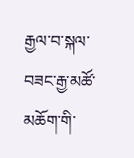རྒྱལ་བ་སྐལ་བཟང་རྒྱ་མཚོ་མཆོག་གི་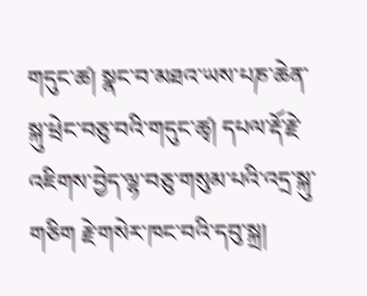གདུང་ཚ། སྣང་བ་མཐའ་ཡས་པཎ་ཆེན་སྐུ་ཕྲེང་བཅུ་བའི་གདུང་ཚྭ། དཔལ་རྡོ་རྗེ་འཇིགས་བྱེད་ལྷ་བཅུ་གསུམ་པའི་འདྲ་སྐུ་གཅིག རྗེ་གསེར་ཁང་བའི་དབུ་སྐྲ།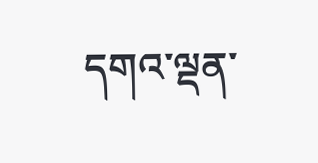དགའ་ལྡན་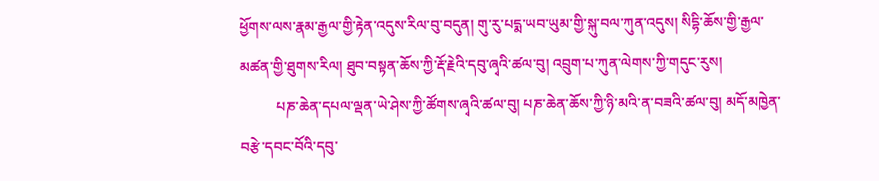ཕྱོགས་ལས་རྣམ་རྒྱལ་གྱི་རྟེན་འདུས་རིལ་བུ་བདུན། གུ་རུ་པདྨ་ཡབ་ཡུམ་གྱི་སྐུ་བལ་ཀུན་འདུས། སིདྷི་ཆོས་གྱི་རྒྱལ་མཚན་གྱི་ཐུགས་རིལ། ཐུབ་བསྟན་ཆོས་ཀྱི་རྡོ་རྗེའི་དབུ་ཞྭའི་ཚལ་བུ། འབྲུག་པ་ཀུན་ལེགས་ཀྱི་གདུང་རུས།
          པཎ་ཆེན་དཔལ་ལྡན་ཡེ་ཤེས་ཀྱི་ཚོགས་ཞྭའི་ཚལ་བུ། པཎ་ཆེན་ཆོས་ཀྱི་ཉི་མའི་ན་བཟའི་ཚལ་བུ། མདོ་མཁྱེན་བརྩེ་དབང་བོའི་དབུ་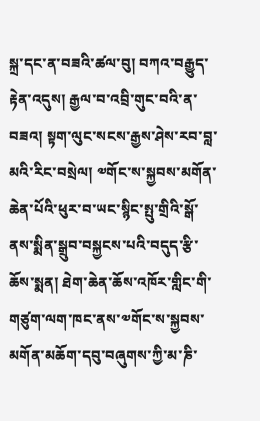སྐྲ་དང་ན་བཟའི་ཚལ་བུ། བཀའ་བརྒྱུད་རྟེན་འདུས། རྒྱལ་བ་འབྲི་གུང་བའི་ན་བཟའ། སྟག་ལུང་སངས་རྒྱས་ཤེས་རབ་བླ་མའི་རིང་བསྲེལ། ༧གོང་ས་སྐྱབས་མགོན་ཆེན་པོའི་ཕུར་བ་ཡང་སྙིང་སྤུ་གྲིའི་སྒོ་ནས་སྨིན་སྒྲུབ་བསྐྱངས་པའི་བདུད་རྩི་ཆོས་སྨན། ཐེག་ཆེན་ཆོས་འཁོར་གླིང་གི་གཙུག་ལག་ཁང་ནས་༧གོང་ས་སྐྱབས་མགོན་མཆོག་དབུ་བཞུགས་ཀྱི་མ་ཎི་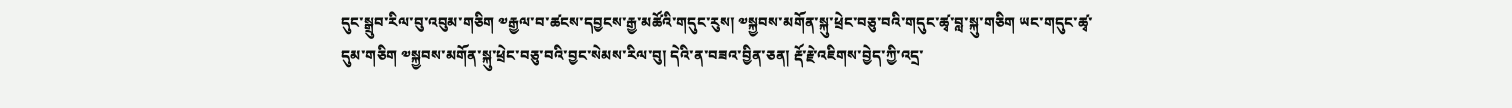དུང་སྒྲུབ་རིལ་བུ་འབུམ་གཅིག ༧རྒྱལ་བ་ཚངས་དབྱངས་རྒྱ་མཚོའི་གདུང་རུས། ༧སྐྱབས་མགོན་སྐུ་ཕྲེང་བཅུ་བའི་གདུང་ཚྭ་བླ་སྐུ་གཅིག ཡང་གདུང་ཚྭ་དུམ་གཅིག ༧སྐྱབས་མགོན་སྐུ་ཕྲེང་བཅུ་བའི་བྱང་སེམས་རིལ་བུ། དེའི་ན་བཟའ་བྱིན་ཅན། རྡོ་རྗེ་འཇིགས་བྱེད་ཀྱི་འདྲ་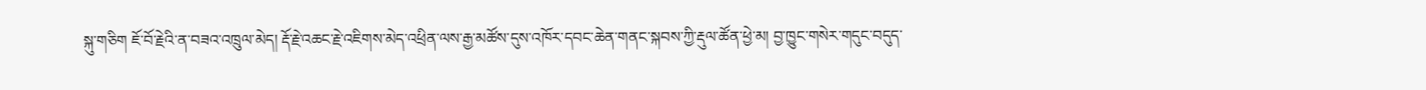སྐུ་གཅིག ཇོ་བོ་རྗེའི་ན་བཟའ་འཁྲུལ་མེད། རྡོ་རྗེ་འཆང་རྗེ་འཇིགས་མེད་འཕྲིན་ལས་རྒྱ་མཚོས་དུས་འཁོར་དབང་ཆེན་གནང་སྐབས་ཀྱི་རྡུལ་ཚོན་ཕྱེ་མ། བྱ་ཁྱུང་གསེར་གདུང་བདུད་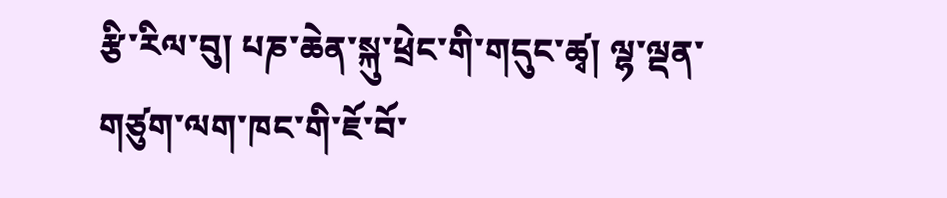རྩི་རིལ་བུ། པཎ་ཆེན་སྐུ་ཕྲེང་གི་གདུང་ཚྭ། ལྷ་ལྡན་གཙུག་ལག་ཁང་གི་ཇོ་བོ་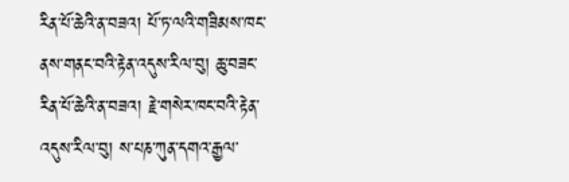རིན་པོ་ཆེའི་ན་བཟའ། པོ་ཏ་ལའི་གཟིམས་ཁང་ནས་གནང་བའི་རྟེན་འདུས་རིལ་བུ། ཆུ་བཟང་རིན་པོ་ཆེའི་ན་བཟའ། རྗེ་གསེར་ཁང་བའི་རྟེན་འདུས་རིལ་བུ། ས་པཎ་ཀུན་དགའ་རྒྱལ་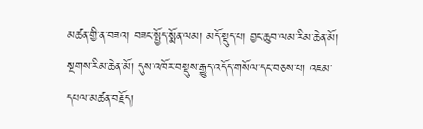མཚན་གྱི་ན་བཟའ། བཟང་སྤྱོད་སྨོན་ལམ། མདོ་སྡུད་པ། བྱང་ཆུབ་ལམ་རིམ་ཆེན་མོ། སྔགས་རིམ་ཆེན་མོ། དུས་འཁོར་བསྡུས་རྒྱུད་འདོད་གསོལ་དང་བཅས་པ། འཇམ་དཔལ་མཚན་བརྗོད།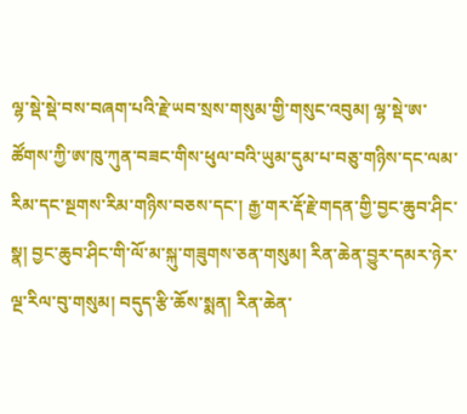ལྷ་སྡེ་སྡེ་བས་བཞག་པའི་རྗེ་ཡབ་སྲས་གསུམ་གྱི་གསུང་འབུམ། ལྷ་སྡེ་ཨ་ཚོགས་ཀྱི་ཨ་ཁུ་ཀུན་བཟང་གིས་ཕུལ་བའི་ཡུམ་དུམ་པ་བཅུ་གཉིས་དང་ལམ་རིམ་དང་སྔགས་རིམ་གཉིས་བཅས་དང་། རྒྱ་གར་རྡོ་རྗེ་གདན་གྱི་བྱང་ཆུབ་ཤིང་སྣ། བྱང་ཆུབ་ཤིང་གི་ལོ་མ་སྐུ་གཟུགས་ཅན་གསུམ། རིན་ཆེན་བྱུར་དམར་ཉེར་ལྔ་རིལ་བུ་གསུམ། བདུད་རྩི་ཆོས་སྨན། རིན་ཆེན་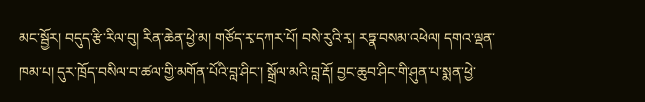མང་སྦྱོར། བདུད་རྩི་རིལ་བུ། རིན་ཆེན་ཕྱེ་མ། གཙོད་རྭ་དཀར་པོ། བསེ་རུའི་རྭ། རཏྣ་བསམ་འཕེལ། དགའ་ལྡན་ཁམ་པ། དུར་ཁྲོད་བསིལ་བ་ཚལ་གྱི་མགོན་པོའི་བླ་ཤིང་། སྒྲོལ་མའི་བླ་རྡོ། བྱང་ཆུབ་ཤིང་གི་ཤུན་པ་སྨན་ཕྱེ་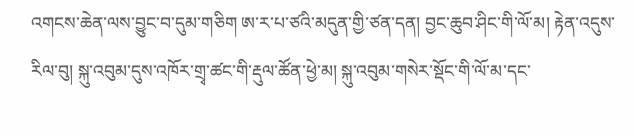འགངས་ཆེན་ལས་བྱུང་བ་དུམ་གཅིག ཨ་ར་པ་ཙའི་མདུན་གྱི་ཙན་དན། བྱང་ཆུབ་ཤིང་གི་ལོ་མ། རྟེན་འདུས་རིལ་བུ། སྐུ་འབུམ་དུས་འཁོར་གྲྭ་ཚང་གི་རྡུལ་ཚོན་ཕྱེ་མ། སྐུ་འབུམ་གསེར་སྡོང་གི་ལོ་མ་དང་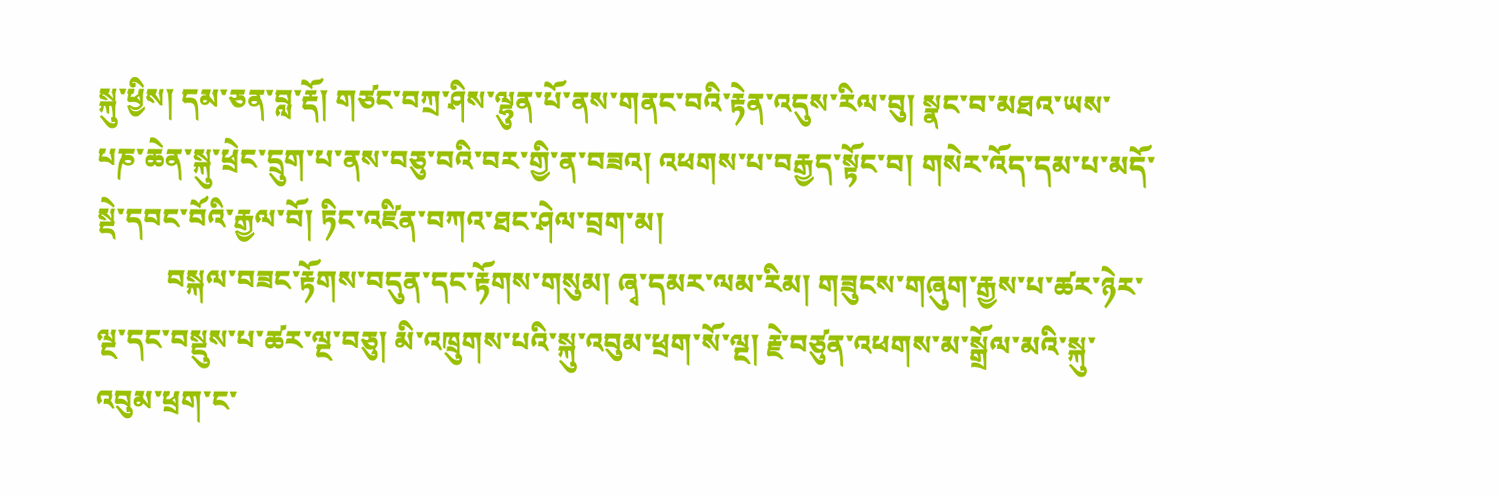སྐུ་ཕྱིས། དམ་ཅན་བླ་རྡོ། གཙང་བཀྲ་ཤིས་ལྷུན་པོ་ནས་གནང་བའི་རྟེན་འདུས་རིལ་བུ། སྣང་བ་མཐའ་ཡས་པཎ་ཆེན་སྐུ་ཕྲེང་དྲུག་པ་ནས་བཅུ་བའི་བར་གྱི་ན་བཟའ། འཕགས་པ་བརྒྱད་སྟོང་བ། གསེར་འོད་དམ་པ་མདོ་སྡེ་དབང་བོའི་རྒྱལ་བོ། ཏིང་འཛིན་བཀའ་ཐང་ཤེལ་བྲག་མ།
          བསྐལ་བཟང་རྟོགས་བདུན་དང་རྟོགས་གསུམ། ཞྭ་དམར་ལམ་རིམ། གཟུངས་གཞུག་རྒྱས་པ་ཚར་ཉེར་ལྔ་དང་བསྡུས་པ་ཚར་ལྔ་བཅུ། མི་འཁྲུགས་པའི་སྐུ་འབུམ་ཕྲག་སོ་ལྔ། རྗེ་བཙུན་འཕགས་མ་སྒྲོལ་མའི་སྐུ་འབུམ་ཕྲག་ང་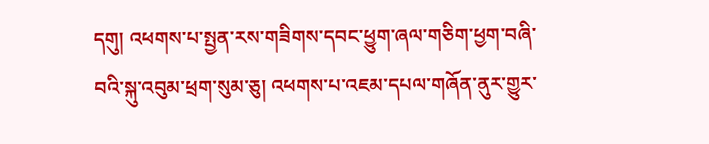དགུ། འཕགས་པ་སྤྱན་རས་གཟིགས་དབང་ཕྱུག་ཞལ་གཅིག་ཕྱག་བཞི་བའི་སྐུ་འབུམ་ཕྲག་སུམ་ཅུ། འཕགས་པ་འཇམ་དཔལ་གཞོན་ནུར་གྱུར་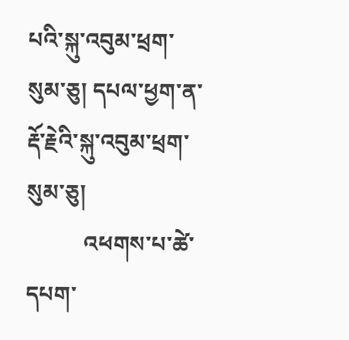པའི་སྐུ་འབུམ་ཕྲག་སུམ་ཅུ། དཔལ་ཕྱག་ན་རྡོ་རྗེའི་སྐུ་འབུམ་ཕྲག་སུམ་ཅུ།
          འཕགས་པ་ཚེ་དཔག་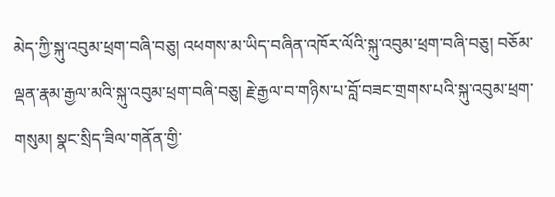མེད་ཀྱི་སྐུ་འབུམ་ཕྲག་བཞི་བཅུ། འཕགས་མ་ཡིད་བཞིན་འཁོར་ལོའི་སྐུ་འབུམ་ཕྲག་བཞི་བཅུ། བཅོམ་ལྡན་རྣམ་རྒྱལ་མའི་སྐུ་འབུམ་ཕྲག་བཞི་བཅུ། རྗེ་རྒྱལ་བ་གཉིས་པ་བློ་བཟང་གྲགས་པའི་སྐུ་འབུམ་ཕྲག་གསུམ། སྣང་སྲིད་ཟིལ་གནོན་གྱི་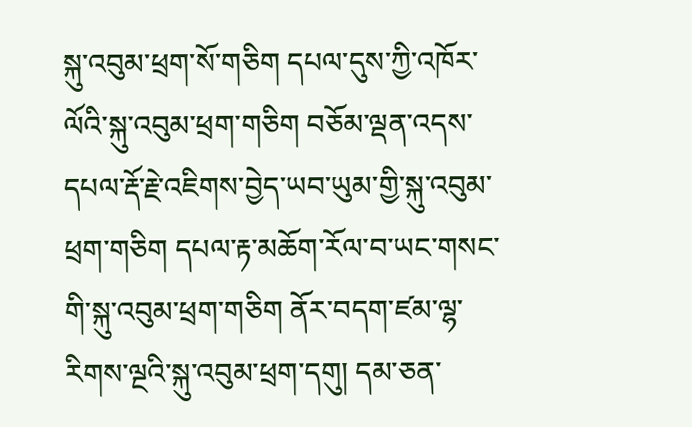སྐུ་འབུམ་ཕྲག་སོ་གཅིག དཔལ་དུས་ཀྱི་འཁོར་ལོའི་སྐུ་འབུམ་ཕྲག་གཅིག བཅོམ་ལྡན་འདས་དཔལ་རྡོ་རྗེ་འཇིགས་བྱེད་ཡབ་ཡུམ་གྱི་སྐུ་འབུམ་ཕྲག་གཅིག དཔལ་རྟ་མཆོག་རོལ་བ་ཡང་གསང་གི་སྐུ་འབུམ་ཕྲག་གཅིག ནོར་བདག་ཛམ་ལྷ་རིགས་ལྔའི་སྐུ་འབུམ་ཕྲག་དགུ། དམ་ཅན་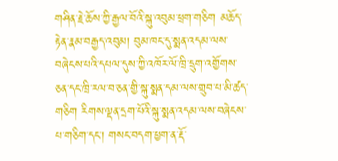གཤིན་རྗེ་ཆོས་ཀྱི་རྒྱལ་བོའི་སྐུ་འབུམ་ཕྲག་གཅིག མཆོད་རྟེན་རྣམ་བརྒྱད་འབུམ། བུམ་ཁང་དུ་སྨན་འདམ་ལས་བཞེངས་པའི་དཔལ་དུས་ཀྱི་འཁོར་ལོ་ཁྲི་དྲུག་འགྱོགས་ཅན་དང་ཁྲི་རལ་བ་ཅན་གྱི་སྐུ་སྨན་དམ་ལས་གྲུབ་པ་མི་ཚད་གཅིག རིགས་ལྡན་དྲག་པོའི་སྐུ་སྨན་འདམ་ལས་བཞེངས་པ་གཅིག་དང་། གསང་བདག་ཕྱག་ན་རྡོ་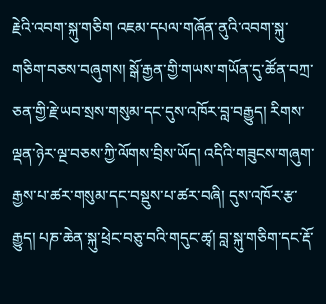རྗེའི་འབག་སྐུ་གཅིག འཇམ་དཔལ་གཞོན་ནུའི་འབག་སྐུ་གཅིག་བཅས་བཞུགས། སྒོ་རྒྱན་གྱི་གཡས་གཡོན་དུ་ཚོན་བཀྲ་ཅན་གྱི་རྗེ་ཡབ་སྲས་གསུམ་དང་དུས་འཁོར་བླ་བརྒྱུད། རིགས་ལྡན་ཉེར་ལྔ་བཅས་ཀྱི་ལོགས་བྲིས་ཡོད། འདིའི་གཟུངས་གཞུག་རྒྱས་པ་ཚར་གསུམ་དང་བསྡུས་པ་ཚར་བཞི། དུས་འཁོར་རྩ་རྒྱུད། པཎ་ཆེན་སྐུ་ཕྲེང་བཅུ་བའི་གདུང་ཚྭ། བླ་སྐུ་གཅིག་དང་རྡོ་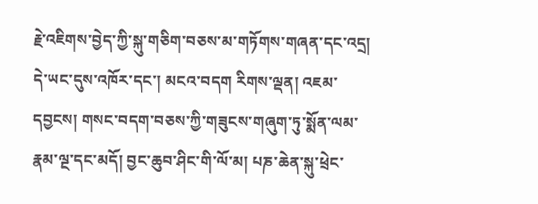རྗེ་འཇིགས་བྱེད་ཀྱི་སྐུ་གཅིག་བཅས་མ་གཏོགས་གཞན་དང་འདྲ། དེ་ཡང་དུས་འཁོར་དང་། མངའ་བདག རིགས་ལྡན། འཇམ་དབྱངས། གསང་བདག་བཅས་ཀྱི་གཟུངས་གཞུག་ཏུ་སྨོན་ལམ་རྣམ་ལྔ་དང་མདོ། བྱང་ཆུབ་ཤིང་གི་ལོ་མ། པཎ་ཆེན་སྐུ་ཕྲེང་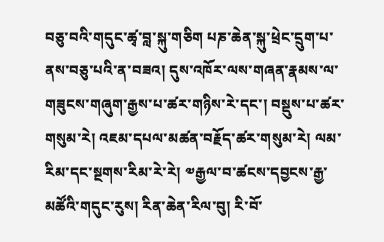བཅུ་བའི་གདུང་ཚྭ་བླ་སྐུ་གཅིག པཎ་ཆེན་སྐུ་ཕྲེང་དྲུག་པ་ནས་བཅུ་པའི་ན་བཟའ། དུས་འཁོར་ལས་གཞན་རྣམས་ལ་གཟུངས་གཞུག་རྒྱས་པ་ཚར་གཉིས་རེ་དང་། བསྡུས་པ་ཚར་གསུམ་རེ། འཇམ་དཔལ་མཚན་བརྗོད་ཚར་གསུམ་རེ། ལམ་རིམ་དང་སྔགས་རིམ་རེ་རེ། ༧རྒྱལ་བ་ཚངས་དབྱངས་རྒྱ་མཚོའི་གདུང་རུས། རིན་ཆེན་རིལ་བུ། རི་བོ་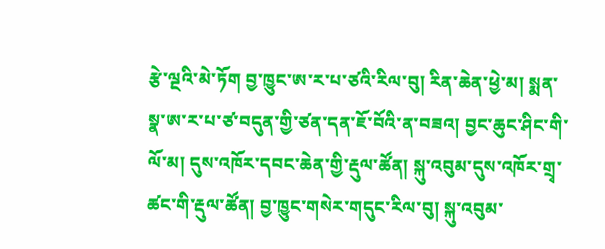རྩེ་ལྔའི་མེ་ཏོག བྱ་ཁྱུང་ཨ་ར་པ་ཙའི་རིལ་བུ། རིན་ཆེན་ཕྱེ་མ། སྨན་སྣ་ཨ་ར་པ་ཙ་བདུན་གྱི་ཙན་དན་ཇོ་བོའི་ན་བཟའ། བྱང་ཆུང་ཤིང་གི་ལོ་མ། དུས་འཁོར་དབང་ཆེན་གྱི་རྡུལ་ཚོན། སྐུ་འབུམ་དུས་འཁོར་གྲྭ་ཚང་གི་རྡུལ་ཚོན། བྱ་ཁྱུང་གསེར་གདུང་རིལ་བུ། སྐུ་འབུམ་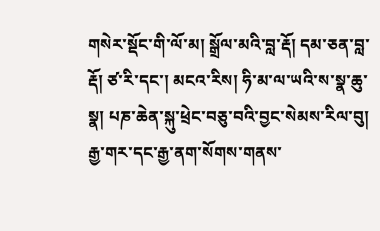གསེར་སྡོང་གི་ལོ་མ། སྒྲོལ་མའི་བླ་རྡོ། དམ་ཅན་བླ་རྡོ། ཙ་རི་དང་། མངའ་རིས། ཧི་མ་ལ་ཡའི་ས་སྣ་ཆུ་སྣ། པཎ་ཆེན་སྐུ་ཕྲེང་བཅུ་བའི་བྱང་སེམས་རིལ་བུ། རྒྱ་གར་དང་རྒྱ་ནག་སོགས་གནས་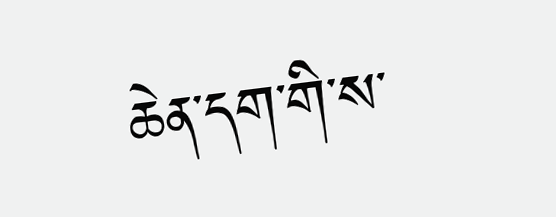ཆེན་དག་གི་ས་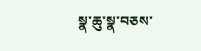སྣ་ཆུ་སྣ་བཅས་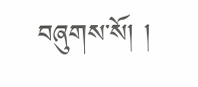བཞུགས་སོ། །